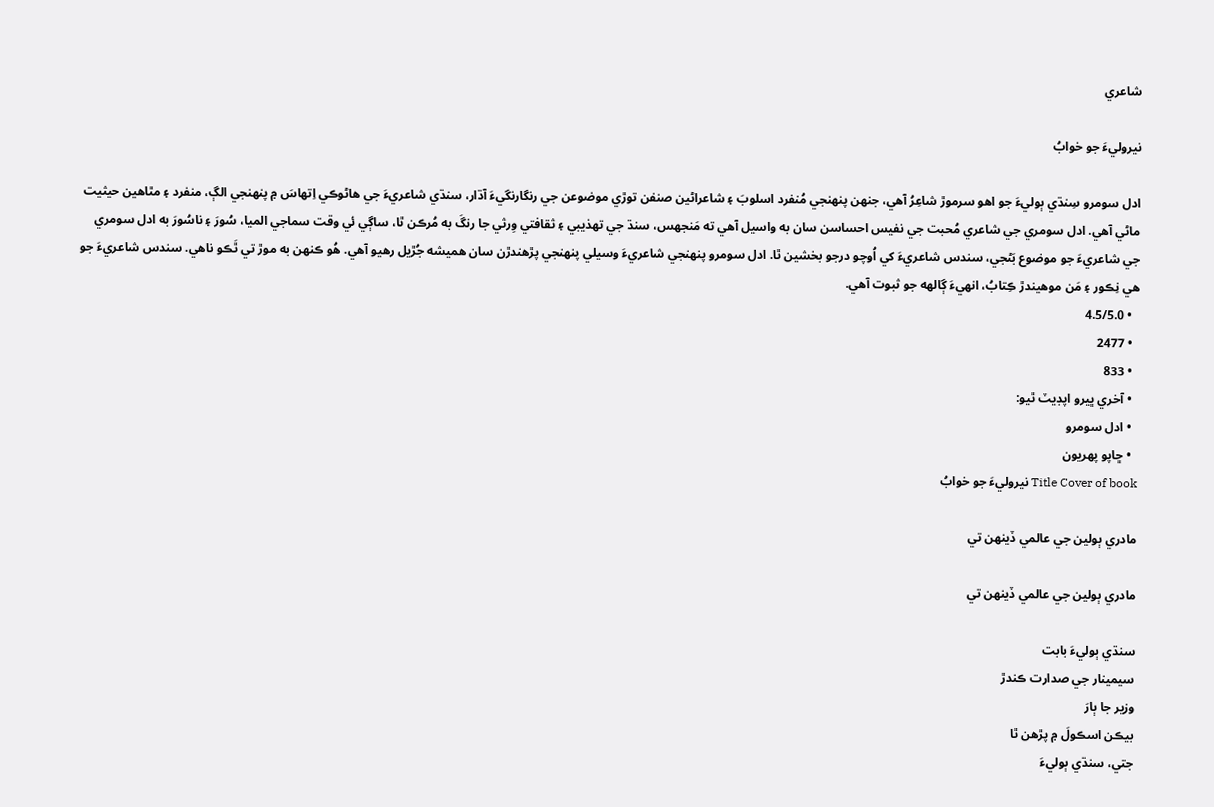شاعري

نيروليءَ جو خوابُ

ادل سومرو سِنڌي ٻوليءَ جو اهو سرموڙ شاعِرُ آهي، جنهن پنهنجي مُنفرد اسلوبَ ۽ شاعراڻين صنفن توڙي موضوعن جي رنگارنگيءَ آڌار، سنڌي شاعريءَ جي هاڻوڪي اِتهاسَ ۾ پنهنجي الڳ، منفرد ۽ مٿاهين حيثيت ماڻي آهي. ادل سومري جي شاعري مُحبت جي نفيس احساسن سان به واسيل آهي ته مَنجھس، سنڌ جي تهذيبي ۽ ثقافتي وِرثي جا رنگَ به مُرڪن ٿا، ساڳي ئي وقت سماجي الميا، سُورَ ۽ ناسُورَ به ادل سومري جي شاعريءَ جو موضوع بَڻجي، سندس شاعريءَ کي اُوچو درجو بخشين ٿا. ادل سومرو پنهنجي شاعريءَ وسيلي پنهنجي پڙهندڙن سان هميشه جُڙيل رهيو آهي. هُو ڪنهن به موڙ تي ٿَڪو ناهي. سندس شاعريءَ جو هي نِڪور ۽ مَن موهيندڙ ڪِتابُ، انهيءَ ڳالهه جو ثبوت آهي.
  • 4.5/5.0
  • 2477
  • 833
  • آخري ڀيرو اپڊيٽ ٿيو:
  • ادل سومرو
  • ڇاپو پھريون
Title Cover of book نيروليءَ جو خوابُ

مادري ٻولين جي عالمي ڏينهن تي

مادري ٻولين جي عالمي ڏينهن تي

سنڌي ٻوليءَ بابت
سيمينار جي صدارت ڪندڙ
وزير جا ٻارَ
بيڪن اسڪولَ ۾ پڙهن ٿا
جتي، سنڌي ٻوليءَ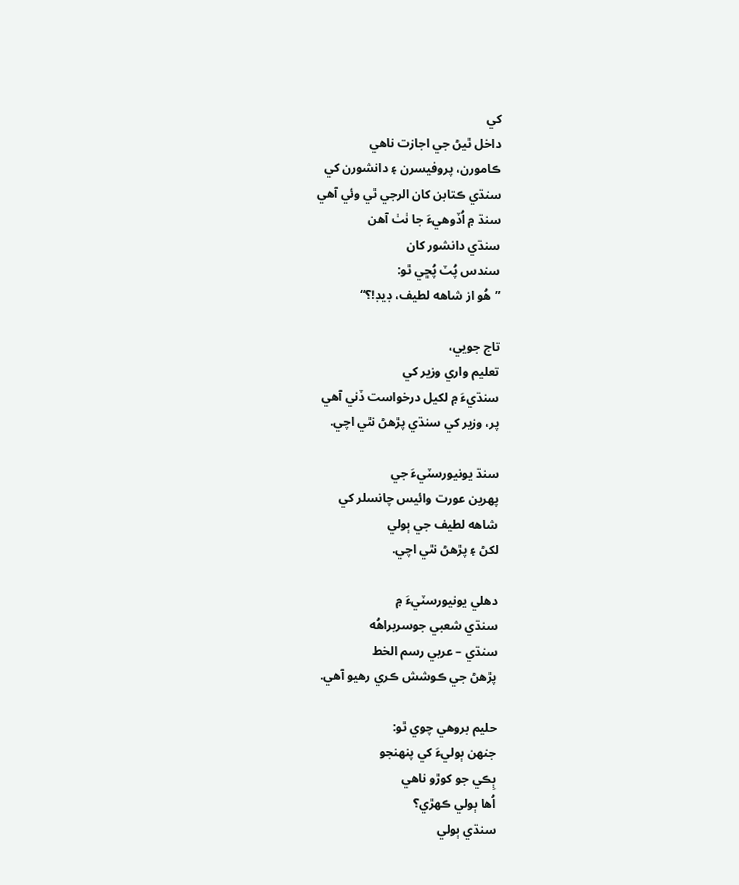کي
داخل ٿيڻ جي اجازت ناهي
ڪامورن، پروفيسرن ۽ دانشورن کي
سنڌي ڪتابن کان الرجي ٿي وئي آهي
سنڌ ۾ اُڏوهيءَ جا ٺٺ آهن
سنڌي دانشور کان
سندس پُٽ پُڇي ٿو:
”هُو از شاهه لطيف، ڊيڊ!؟“

تاج جويي،
تعليم واري وزير کي
سنڌيءَ ۾ لکيل درخواست ڏني آهي
پر، وزير کي سنڌي پڙهڻ نٿي اچي.

سنڌ يونيورسٽيءَ جي
پهرين عورت وائيس چانسلر کي
شاهه لطيف جي ٻولي
لکڻ ۽ پڙهڻ نٿي اچي.

دهلي يونيورسٽيءَ ۾
سنڌي شعبي جوسربراهُه
سنڌي – عربي رسم الخط
پڙهڻ جي ڪوشش ڪري رهيو آهي.

حليم بروهي چوي ٿو:
جنهن ٻوليءَ کي پنهنجو
ٻِڪي جو کوڙو ناهي
اُها ٻولي ڪهڙي؟
سنڌي ٻولي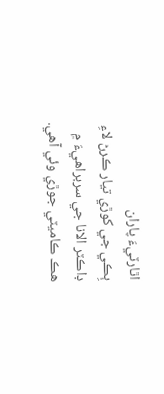اٿارٽيءَ پاران
ٻِڪي جي کوڙي تيار ڪرڻ لاءِ
ڊاڪٽر الانا جي سربراهيءَ ۾
هڪ ڪاميٽي جوڙي وئي آهي.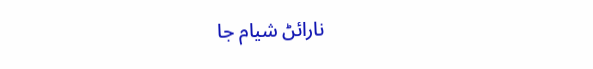نارائڻ شيام جا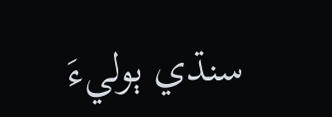سنڌي ٻوليءَ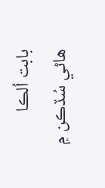بابت اُلڪا
هاڻي سُڏڪن ۾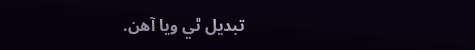تبديل ٿي ويا آهن.